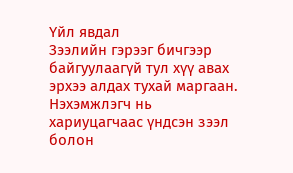Үйл явдал
Зээлийн гэрээг бичгээр байгуулаагүй тул хүү авах эрхээ алдах тухай маргаан. Нэхэмжлэгч нь хариуцагчаас үндсэн зээл болон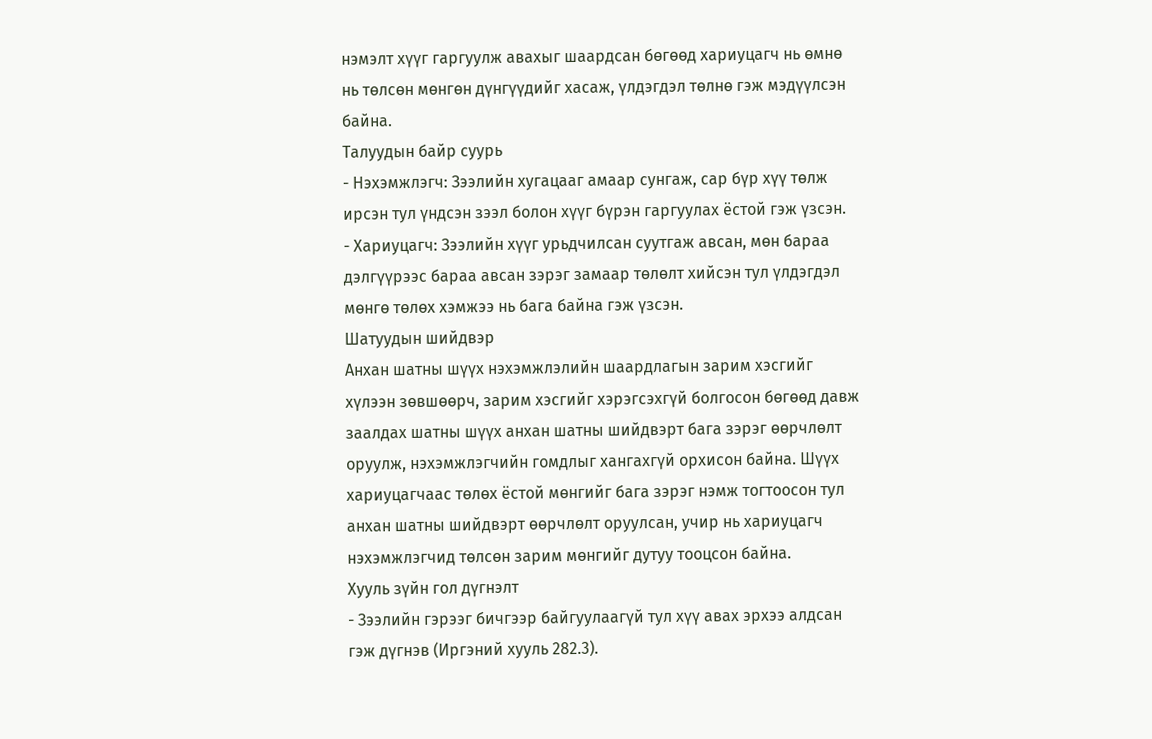нэмэлт хүүг гаргуулж авахыг шаардсан бөгөөд хариуцагч нь өмнө нь төлсөн мөнгөн дүнгүүдийг хасаж, үлдэгдэл төлнө гэж мэдүүлсэн байна.
Талуудын байр суурь
- Нэхэмжлэгч: Зээлийн хугацааг амаар сунгаж, сар бүр хүү төлж ирсэн тул үндсэн зээл болон хүүг бүрэн гаргуулах ёстой гэж үзсэн.
- Хариуцагч: Зээлийн хүүг урьдчилсан суутгаж авсан, мөн бараа дэлгүүрээс бараа авсан зэрэг замаар төлөлт хийсэн тул үлдэгдэл мөнгө төлөх хэмжээ нь бага байна гэж үзсэн.
Шатуудын шийдвэр
Анхан шатны шүүх нэхэмжлэлийн шаардлагын зарим хэсгийг хүлээн зөвшөөрч, зарим хэсгийг хэрэгсэхгүй болгосон бөгөөд давж заалдах шатны шүүх анхан шатны шийдвэрт бага зэрэг өөрчлөлт оруулж, нэхэмжлэгчийн гомдлыг хангахгүй орхисон байна. Шүүх хариуцагчаас төлөх ёстой мөнгийг бага зэрэг нэмж тогтоосон тул анхан шатны шийдвэрт өөрчлөлт оруулсан, учир нь хариуцагч нэхэмжлэгчид төлсөн зарим мөнгийг дутуу тооцсон байна.
Хууль зүйн гол дүгнэлт
- Зээлийн гэрээг бичгээр байгуулаагүй тул хүү авах эрхээ алдсан гэж дүгнэв (Иргэний хууль 282.3).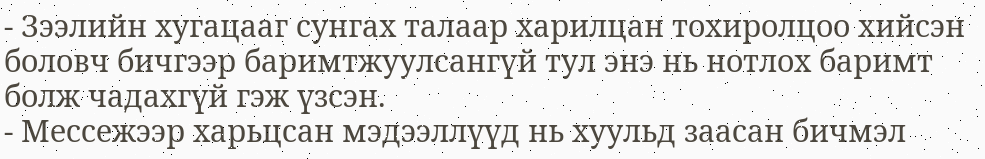- Зээлийн хугацааг сунгах талаар харилцан тохиролцоо хийсэн боловч бичгээр баримтжуулсангүй тул энэ нь нотлох баримт болж чадахгүй гэж үзсэн.
- Мессежээр харьцсан мэдээллүүд нь хуульд заасан бичмэл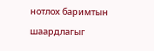нотлох баримтын шаардлагыг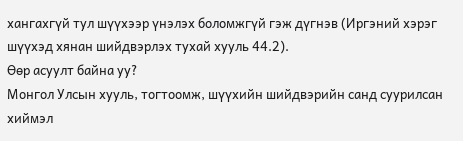хангахгүй тул шүүхээр үнэлэх боломжгүй гэж дүгнэв (Иргэний хэрэг шүүхэд хянан шийдвэрлэх тухай хууль 44.2).
Өөр асуулт байна уу?
Монгол Улсын хууль, тогтоомж, шүүхийн шийдвэрийн санд суурилсан хиймэл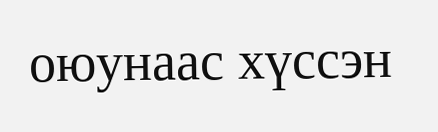оюунаас хүссэн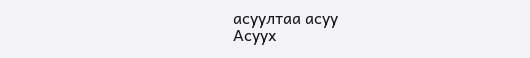асуултаа асуу
Асуух